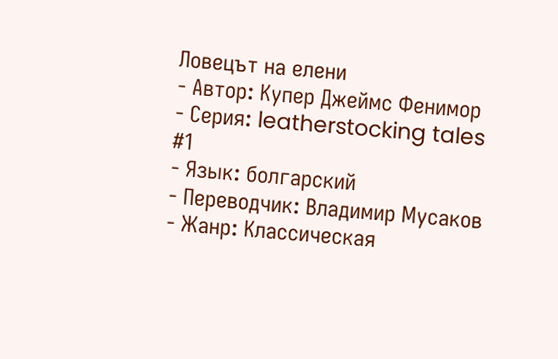Ловецът на елени
- Автор: Купер Джеймс Фенимор
- Серия: leatherstocking tales #1
- Язык: болгарский
- Переводчик: Владимир Мусаков
- Жанр: Классическая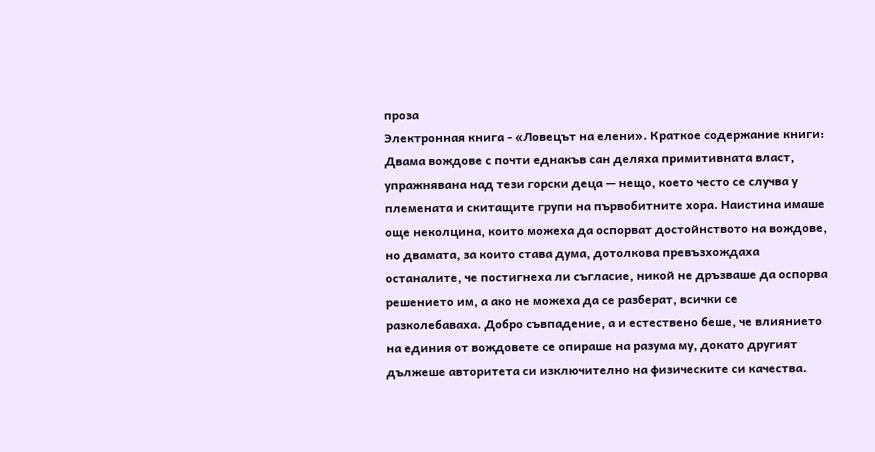проза
Электронная книга - «Ловецът на елени». Краткое содержание книги:
Двама вождове с почти еднакъв сан деляха примитивната власт, упражнявана над тези горски деца — нещо, което често се случва у племената и скитащите групи на първобитните хора. Наистина имаше още неколцина, които можеха да оспорват достойнството на вождове, но двамата, за които става дума, дотолкова превъзхождаха останалите, че постигнеха ли съгласие, никой не дръзваше да оспорва решението им, а ако не можеха да се разберат, всички се разколебаваха. Добро съвпадение, а и естествено беше, че влиянието на единия от вождовете се опираше на разума му, докато другият дължеше авторитета си изключително на физическите си качества.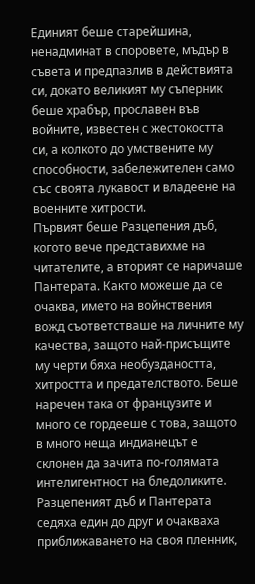Единият беше старейшина, ненадминат в споровете, мъдър в съвета и предпазлив в действията си, докато великият му съперник беше храбър, прославен във войните, известен с жестокостта си, а колкото до умствените му способности, забележителен само със своята лукавост и владеене на военните хитрости.
Първият беше Разцепения дъб, когото вече представихме на читателите, а вторият се наричаше Пантерата. Както можеше да се очаква, името на войнствения вожд съответстваше на личните му качества, защото най-присъщите му черти бяха необуздаността, хитростта и предателството. Беше наречен така от французите и много се гордееше с това, защото в много неща индианецът е склонен да зачита по-голямата интелигентност на бледоликите.
Разцепеният дъб и Пантерата седяха един до друг и очакваха приближаването на своя пленник,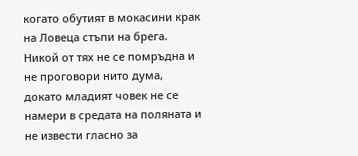когато обутият в мокасини крак на Ловеца стъпи на брега. Никой от тях не се помръдна и не проговори нито дума, докато младият човек не се намери в средата на поляната и не извести гласно за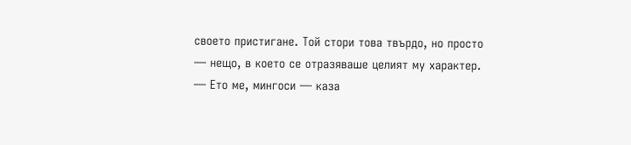своето пристигане. Той стори това твърдо, но просто — нещо, в което се отразяваше целият му характер.
— Ето ме, мингоси — каза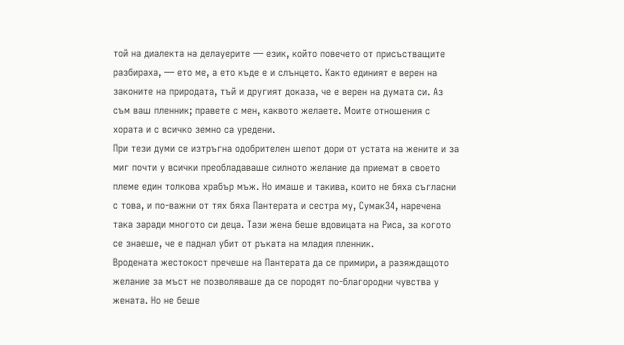той на диалекта на делауерите — език, който повечето от присъстващите разбираха, — ето ме, а ето къде е и слънцето. Както единият е верен на законите на природата, тъй и другият доказа, че е верен на думата си. Аз съм ваш пленник; правете с мен, каквото желаете. Моите отношения с хората и с всичко земно са уредени.
При тези думи се изтръгна одобрителен шепот дори от устата на жените и за миг почти у всички преобладаваше силното желание да приемат в своето племе един толкова храбър мъж. Но имаше и такива, които не бяха съгласни с това, и по-важни от тях бяха Пантерата и сестра му, Сумак34, наречена така заради многото си деца. Тази жена беше вдовицата на Риса, за когото се знаеше, че е паднал убит от ръката на младия пленник.
Вродената жестокост пречеше на Пантерата да се примири, а разяждащото желание за мъст не позволяваше да се породят по-благородни чувства у жената. Но не беше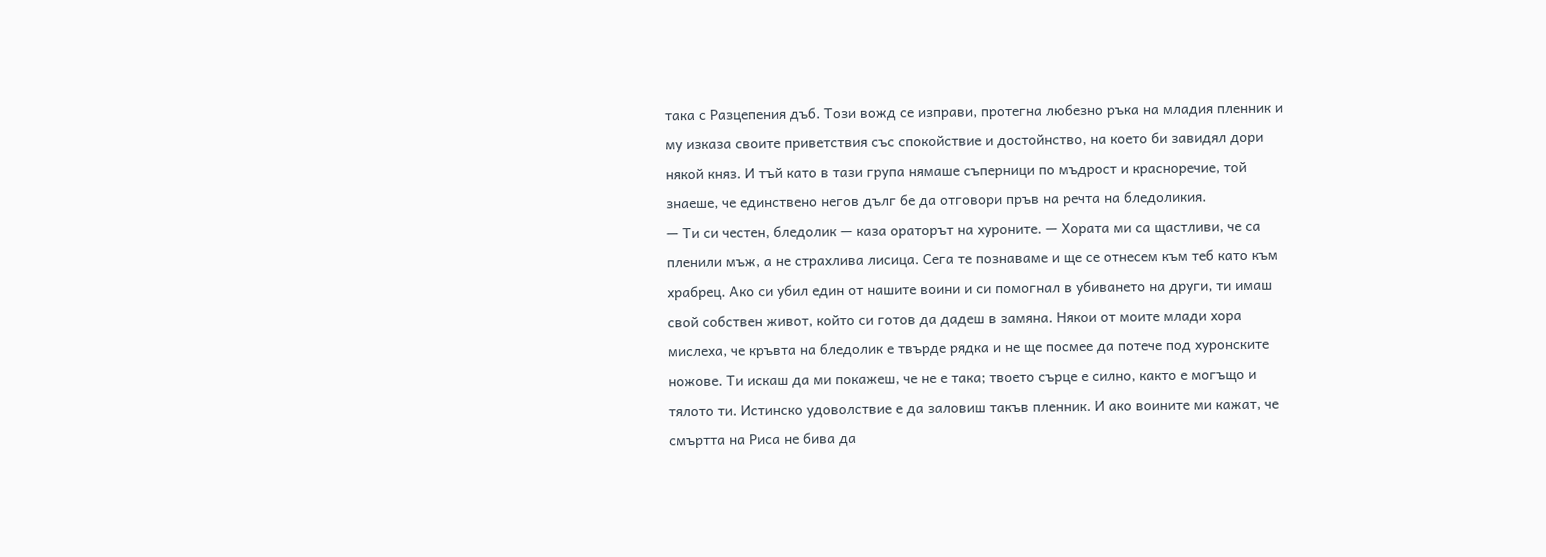така с Разцепения дъб. Този вожд се изправи, протегна любезно ръка на младия пленник и му изказа своите приветствия със спокойствие и достойнство, на което би завидял дори някой княз. И тъй като в тази група нямаше съперници по мъдрост и красноречие, той знаеше, че единствено негов дълг бе да отговори пръв на речта на бледоликия.
— Ти си честен, бледолик — каза ораторът на хуроните. — Хората ми са щастливи, че са пленили мъж, а не страхлива лисица. Сега те познаваме и ще се отнесем към теб като към храбрец. Ако си убил един от нашите воини и си помогнал в убиването на други, ти имаш свой собствен живот, който си готов да дадеш в замяна. Някои от моите млади хора мислеха, че кръвта на бледолик е твърде рядка и не ще посмее да потече под хуронските ножове. Ти искаш да ми покажеш, че не е така; твоето сърце е силно, както е могъщо и тялото ти. Истинско удоволствие е да заловиш такъв пленник. И ако воините ми кажат, че смъртта на Риса не бива да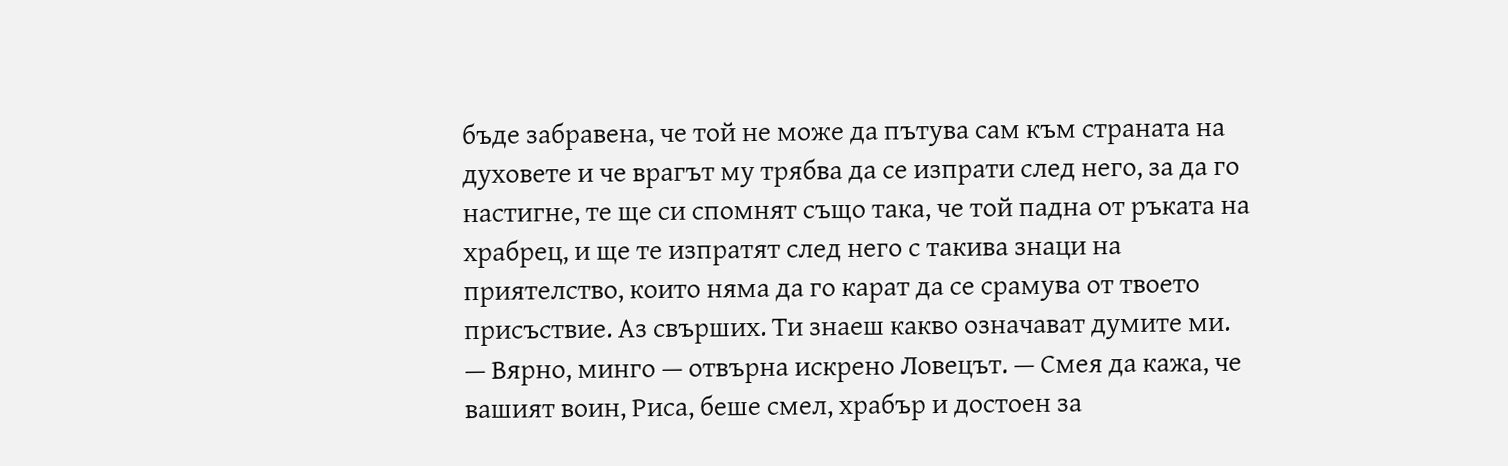бъде забравена, че той не може да пътува сам към страната на духовете и че врагът му трябва да се изпрати след него, за да го настигне, те ще си спомнят също така, че той падна от ръката на храбрец, и ще те изпратят след него с такива знаци на приятелство, които няма да го карат да се срамува от твоето присъствие. Аз свърших. Ти знаеш какво означават думите ми.
— Вярно, минго — отвърна искрено Ловецът. — Смея да кажа, че вашият воин, Риса, беше смел, храбър и достоен за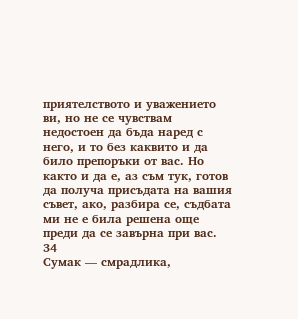приятелството и уважението ви, но не се чувствам недостоен да бъда наред с него, и то без каквито и да било препоръки от вас. Но както и да е, аз съм тук, готов да получа присъдата на вашия съвет, ако, разбира се, съдбата ми не е била решена още преди да се завърна при вас.
34
Сумак — смрадлика,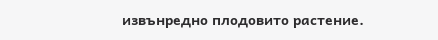извънредно плодовито растение.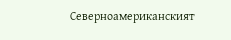Северноамериканският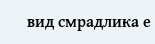вид смрадлика е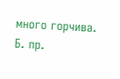много горчива. Б. пр.